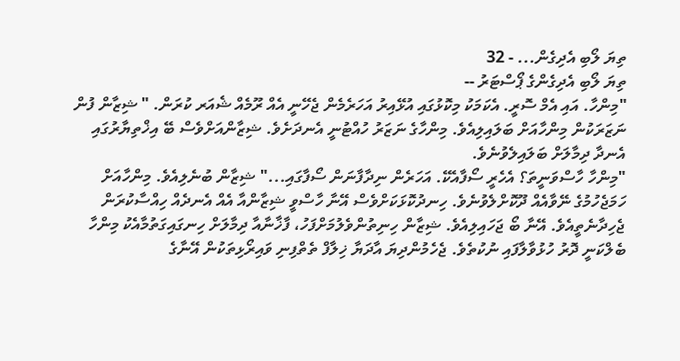ތިޔަ ލޯބި އެދިގެން... - 32
ތިޔަ ލޯބި އެދިގެންގެ ޕޯސްޓަރު --
"މިންހާ. އައި އެމް ސޮރީ. އެކަމަކު މިކޮޅުގައި އުޅޭއިރު އަހަރެމެން ޖެހޭނީ އެއް ރޫމެއް ޝެއަރ ކުރަން. " ޝިޒާން ފުން ނަޒަރަކުން މިންހާއަށް ބަލައިލިއެވެ. މިންހާގެ ނަޒަރު ހުއްޓުނީ އެނދަށެވެ. ޝިޒާންއަށްވެސް ބޭ އިޚްތިޔާރުގައި އެނދާ ދިމާލަށް ބަލައިލެވުނެވެ.
"މިންހާ ހާސްވަނީތަ؟ އެހެރީ ސޯފާއެކޭ. އަހަރެން ނިދާފާނަން ސޯފާގައި..." ޝިޒާން ބުނެލިއެވެ. މިންހާއަށް ހަމަޖެހުމުގެ ނޭވާއެއް ދޫކޮށްލެވުނެވެ. ހިނދުކޮޅަކަށްވެސް އޭނާ ހާސްވީ ޝިޒާންއާ އެއް އެނދެއް ހިއްސާކުރަން ޖެހިދާނެތީއެވެ. އޭނާ ބޯ ޖަހައިލިއެވެ. ޝިޒާން ހިނިތުންވެލުމަށްފަހު، ފާޚާނާއާ ދިމާލަށް ހިނގައިގަތުމާއެކު މިންހާ ބެލްކަނީ ދޮރު ހުޅުވާލާފައި ނުކުތެވެ. ޖެހެމުންދިޔަ އާދަޔާ ޚިލާފް ތެތްފިނި ވައިރޯޅިތަކުން އޭނާގެ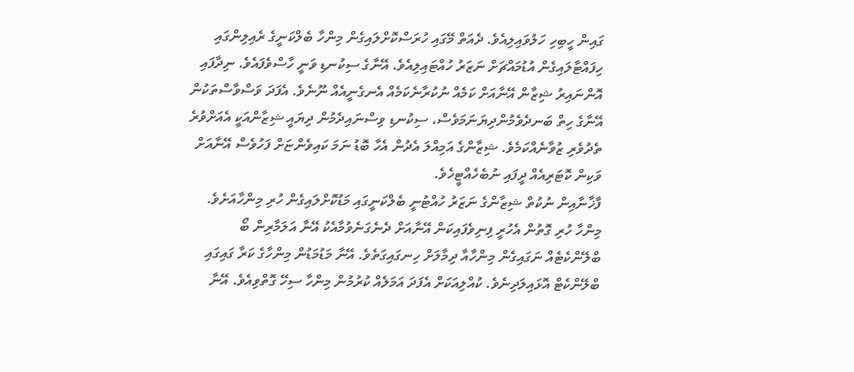ގައިން ހީބިހި ހަލުވައިލިއެވެ. ދެއަތް މޭގައި ހުރަސްކޮށްލައިގެން މިންހާ ބެލްކަނީގެ ރެއިލިންގައި ހިފައްޓާލައިގެން އުޑުމައްޗަށް ނަޒަރު ހުއްޓައިލިއެވެ. އޭނާގެ ސިކުނޑި ވަނީ ހާސްވެފައެވެ. ނިދާފައި އޮންނައިރު ޝިޒާން އޭނާއަށް ކަމެއް ނުކުރާނެކަމެއް އެނގެނީއެއް ނޫނެވެ. އެފަދަ ވަސްވާސްތަކުން އޭނާގެ ހިތް ބަނދެވެމުންދިޔަނަމަވެސް، ސިކުނޑި ވިސްނައިދެމުން ދިޔައީ ޝިޒާންއަކީ އެއަށްވުރެ ތެދުވެރި ޒުވާނެއްކަމެވެ. ޝިޒާންގެ އަމިއްލަ އެދުން އެހާ ބޮޑު ނަމަ ކައިވެންޏަށް ފަހުވެސް އޭނާއަށް ވަކިން ކޮޓަރިއެއް ދީފައި ނުބެހެއްޓީހެވެ.
ފާޚާނާއިން ނުކުތް ޝިޒާންގެ ނަޒަރު ހުއްޓުނީ ބެލްކަނީގައި މަޑުކޮށްލައިގެން ހުރި މިންހާއަށެވެ. މިންހާ ހުރި ގޮތުން އެހުރީ ފިނިވެފައިކަން އޭނާއަށް ދެނެގަނެވުމާއެކު އޭނާ އަލަމާރިން ބޯ ބްލޭންކެޓެއް ނަގައިގެން މިންހާއާ ދިމާލަށް ހިނގައިގަތެވެ. އޭނާ މަޑުމަޑުން މިންހާގެ ކަރާ ގައިގައި ބްލޭންކެޓް އޮޅައިލަދިނެވެ. ކުއްލިއަކަށް އެފަދަ އަމަލެއް ކުރުމުން މިންހާ ސިހޭ ގޮތްވިއެވެ. އޭނާ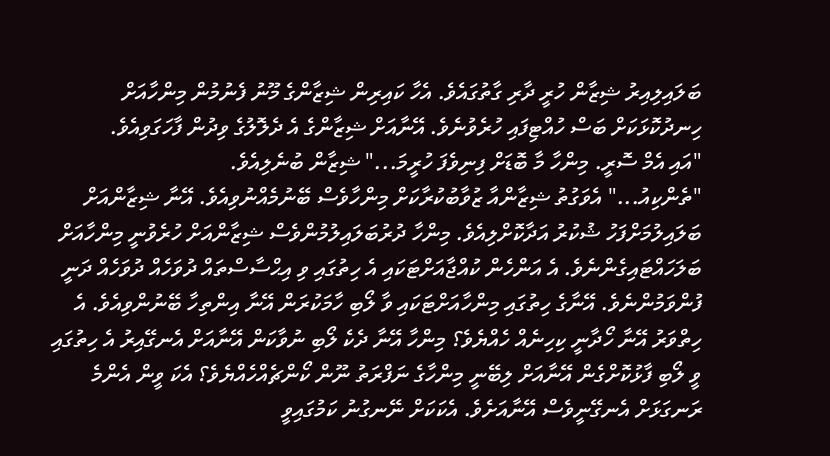ބަލައިލިއިރު ޝިޒާން ހުރީ ދާރި ގާތުގައެވެ. އެހާ ކައިރިން ޝިޒާންގެ މޫނު ފެނުމުން މިންހާއަށް ހިނދުކޮޅަކަށް ބަސް ހުއްޓިފައި ހުރެވުނެވެ. އޭނާއަށް ޝިޒާންގެ އެ ދެލޮލުގެ ވިދުން ފާހަގަވިއެވެ.
"އައި އެމް ސޮރީ. މިންހާ މާ ބޮޑަށް ފިނިވެފަ ހުރީމަ..." ޝިޒާން ބުނެލިއެވެ.
"ތެންކިއު..." އެވަގުތު ޝިޒާންއާ ޒުވާބުކުރާކަށް މިންހާވެސް ބޭނުމެއްނުވިއެވެ. އޭނާ ޝިޒާންއަށް ބަލައިލުމަށްފަހު ޝުކުރު އަދާކޮށްލިއެވެ. މިންހާ ދުރުބަލައިލުމުންވެސް ޝިޒާންއަށް ހުރެވުނީ މިންހާއަށް ބަލަހައްޓައިގެންނެވެ. އެ އަންހެން ކުއްޖާއަށްޓަކައި އެ ހިތުގައި ވި އިޙްސާސްތައް ދުވަހެއް ދުވަހެއް ދަނީ ފުންވަމުންނެވެ. އޭނާގެ ހިތުގައި މިންހާއަށްޓަކައި ވާ ލޯބި ހާމަކުރަން އޭނާ އިންތިހާ ބޭނުންވިއެވެ. އެ ހިތްވަރު އޭނާ ހޯދާނީ ކިހިނެއް ހެއްޔެވެ؟ މިންހާ އޭނާ ދެކެ ލޯބި ނުވާކަން އޭނާއަށް އެނގޭއިރު އެ ހިތުގައި ވީ ލޯބި ފާޅުކޮށްގެން އޭނާއަށް ލިބޭނީ މިންހާގެ ނަފްރަތު ނޫން ކޯންޗެއްހެއްޔެވެ؟ އެކަ ވީން އެންމެ ރަނގަޅަށް އެނގޭނީވެސް އޭނާއަށެވެ. އެކަކަށް ނޭނގުނު ކަމުގައިވީ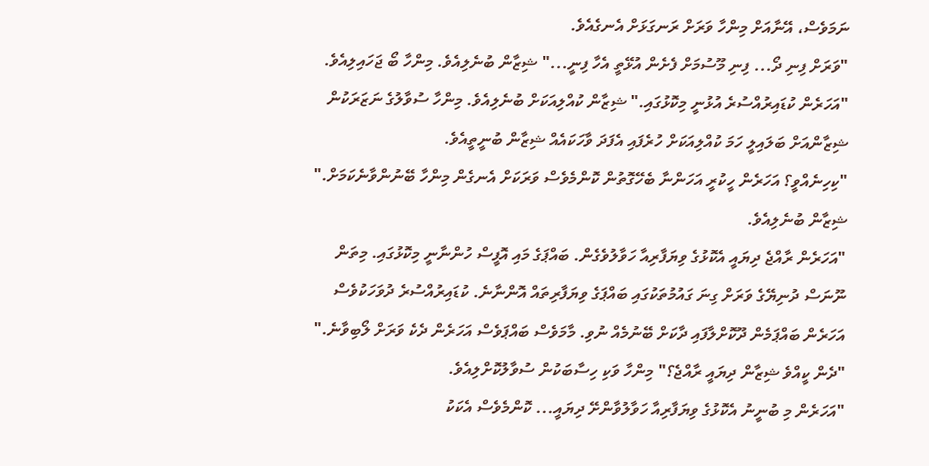ނަމަވެސް، އޭނާއަށް މިންހާ ވަރަށް ރަނގަޅަށް އެނގެއެވެ.
"ވަރަށް ފިނި ދޯ... ފިނި މޫސުމަށް ފެށެން އުޅޭތީ އެހާ ފިނީ..." ޝިޒާން ބުނެލިއެވެ. މިންހާ ބޯ ޖަހައިލިއެވެ.
"އަހަރެން ކުޑައިރުއްސުރެ އުޅުނީ މިކޮޅުގައި." ޝިޒާން ކުއްލިއަކަށް ބުނެލިއެވެ. މިންހާ ސުވާލުގެ ނަޒަރަކުން ޝިޒާންއަށް ބަލައިލީ ހަމަ ކުއްލިއަކަށް ހުރެފައި އެފަދަ ވާހަކައެއް ޝިޒާން ބުނީތީއެވެ.
"ކިހިނެއްވީ؟ އަހަރެން ހީކުރީ އަހަންނާ ބެހޭގޮތުން ކޮންމެވެސް ވަރަކަށް އެނގެން މިންހާ ބޭނުންވާނެކަމަށް." ޝިޒާން ބުނެލިއެވެ.
"އަހަރެން ރާއްޖެ ދިޔައީ އެކޮޅުގެ ވިޔަފާރިއާ ހަވާލުވެގެން. ބައްޕަގެ މައި އޮފީސް ހުންނާނީ މިކޮޅުގައި. މިތަން ނޫނަސް ދުނިޔޭގެ ވަރަށް ގިނަ ގައުމުތަކުގައި ބައްޕަގެ ވިޔަފާރިތައް އޮންނާނެ. ކުޑައިރުއްސުރެ ދުވަހަކުވެސް އަހަރެން ބައްޕަމެން ދޫކޮށްލާފައި ދާކަށް ބޭނުމެއް ނުވި. މާމަވެސް ބައްޕަވެސް އަހަރެން ދެކެ ވަރަށް ލޯބިވާނެ."
"ދެން ކީއްވެ ޝިޒާން ދިޔައީ ރާއްޖެ؟" މިންހާ ވަކި ހިސާބަކުން ސުވާލުކޮށްލިއެވެ.
"އަހަރެން މި ބުނީނު އެކޮޅުގެ ވިޔަފާރިއާ ހަވާލުވާންށޭ ދިޔައީ... ކޮންމެވެސް އެކަކު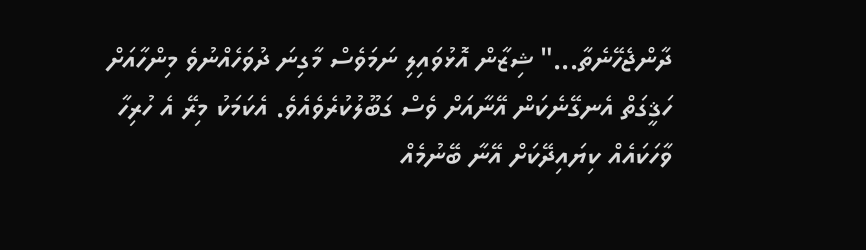ދާންޖެހޭނެތާ..." ޝިޒާން އޮޅުވައިލި ނަމަވެސް މާގިނަ ދުވަހެއްނުވެ މިންހާއަށް ހަޤީގަތް އެނގޭނެކަން އޭނާއަށް ވެސް ގަބޫލުކުރެވެއެވެ. އެކަމަކު މިރޭ އެ ހުރިހާ ވާހަކައެއް ކިޔައިދޭކަށް އޭނާ ބޭނުމެއް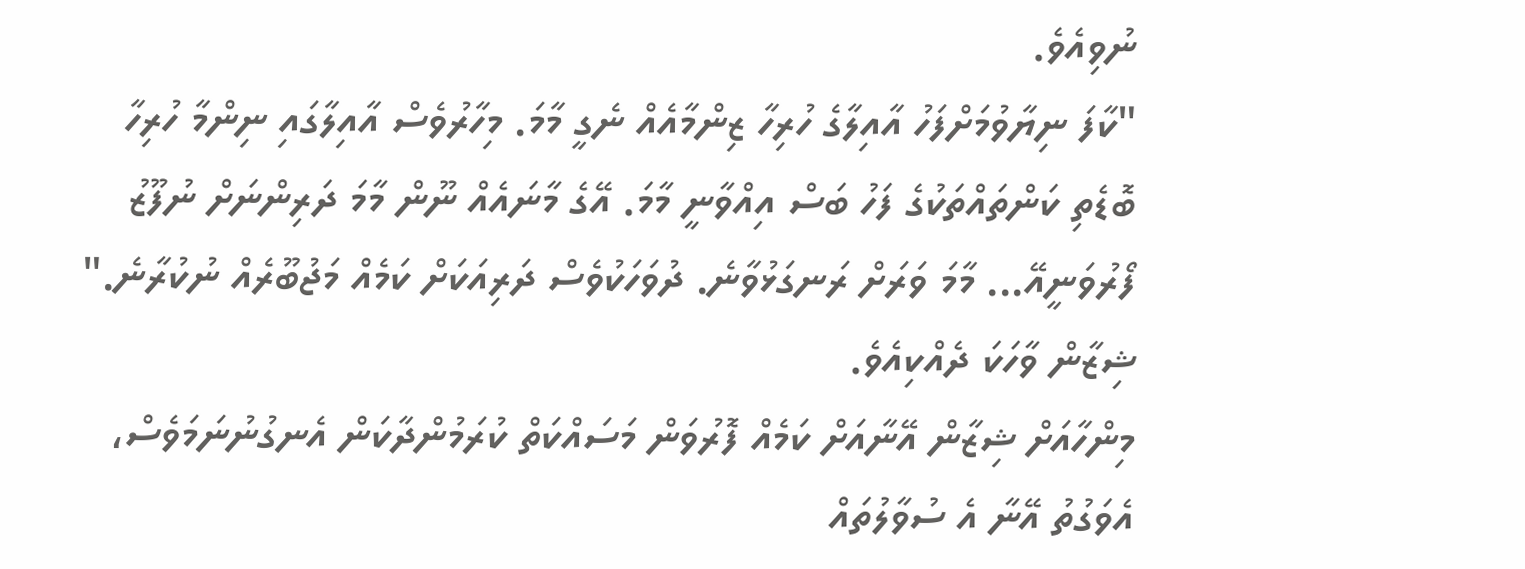ނުވިއެވެ.
"ކާފަ ނިޔާވުމަށްފަހު އާއިލާގެ ހުރިހާ ޒިންމާއެއް ނެގީ މާމަ. މިހާރުވެސް އާއިލާގައި ނިންމާ ހުރިހާ ބޮޑެތި ކަންތައްތަކުގެ ފަހު ބަސް އިއްވާނީ މާމަ. އޭގެ މާނައެއް ނޫން މާމަ ދަރިންނަށް ނުފޫޒު ފޯރުވަނީއޭ... މާމަ ވަރަށް ރަނގަޅުވާނެ. ދުވަހަކުވެސް ދަރިއަކަށް ކަމެއް މަޖުބޫރެއް ނުކުރާނެ." ޝިޒާން ވާހަކަ ދެއްކިއެވެ.
މިންހާއަށް ޝިޒާން އޭނާއަށް ކަމެއް ފޮރުވަން މަސައްކަތް ކުރަމުންދާކަން އެނގުނުނަމަވެސް، އެވަގުތު އޭނާ އެ ސުވާލުތައް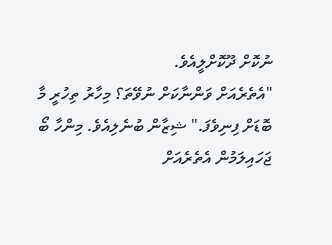ނުކޮށް ދޫކޮށްލީއެވެ.
"އެތެރެއަށް ވަންނާކަށް ނުވޭތަ؟ މިހާރު ތިހުރީ މާ ބޮޑަށް ފިނިވެފަ." ޝިޒާން ބުނެލިއެވެ. މިންހާ ބޯ ޖަހައިލަމުން އެތެރެއަށް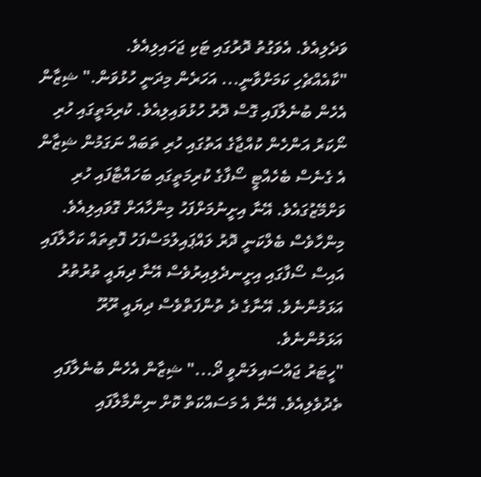ވަދެލިއެވެ. އެވަގުތު ދޮރުގައި ޓަކި ޖަހައިލިއެވެ.
"ކާއެއްޗެހި ކަމަށްވާނީ... އަހަރެން މިދަނީ ހުޅުވަން." ޝިޒާން އެހެން ބުނެލާފައި ގޮސް ދޮރު ހުޅުވައިލިއެވެ. ކުރިމަތީގައި ހުރި ނޯކަރު އަންހެން ކުއްޖާގެ އަތުގައި ހުރި ތަބައް ނަގަމުން ޝިޒާން އެ ގެނެސް ބެހެއްޓީ ސޯފާގެ ކުރިމަތީގައި ބަހައްޓާފައި ހުރި ވަށްމޭޒުގައެވެ. އޭނާ އިށީނުމަށްފަހު މިންހާއަށް ގޮވައިލިއެވެ. މިންހާވެސް ބެލްކަނީ ދޮރު ލައްޕައިލުމަސްފަހު ފޮތިތައް ކަހާލާފައި އައިސް ސޯފާގައި އިށީނދެލިއިރުވެސް އޭނާ ދިޔައީ ތުރުތުރު އަޅަމުންނެވެ. އޭނާގެ ދެ ތުންފަތްވެސް ދިޔައީ ރޫރޫ އަޅަމުންނެވެ.
"ހީޓަރު ޖައްސައިލަންވީ ދޯ..." ޝިޒާން އެހެން ބުނެލާފައި ތެދުވެލިއެވެ. އޭނާ އެ މަސައްކަތް ކޮށް ނިންމާލާފައި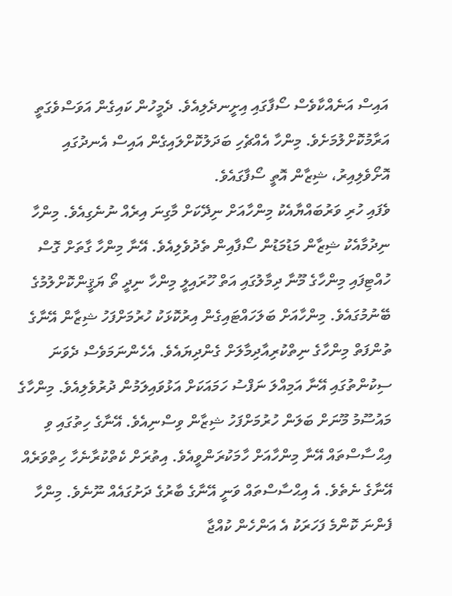އައިސް އަނެއްކާވެސް ސޯފާގައި އިށީނދެލިއެވެ. ދެމީހުން ކައިގެން އަވަސްވެގަތީ އަރާމުކޮށްލުމަށެވެ. މިންހާ އެއްޗެހި ބަދަލުކޮށްލައިގެން އައިސް އެނދުގައި އޮށޯވެލިއިރު، ޝިޒާން އޮތީ ސޯފާގައެވެ.
ވެފައި ހުރި ވަރުބައްޔާއެކު މިންހާއަށް ނިދޭކަށް މާގިނަ އިރެއް ނުނެގިއެވެ. މިންހާ ނިދުމާއެކު ޝިޒާން މަޑުމަޑުން ސޯފާއިން ތެދުވެލިއެވެ. އޭނާ މިންހާ ގާތަށް ގޮސް ހުއްޓިފައި މިންހާގެ މޫނާ ދިމާލުގައި އަތް ހޫރައިލީ މިންހާ ނިދީ ތޯ ޔަޤީންކޮށްލުމުގެ ބޭނުމުގައެވެ. މިންހާއަށް ބަލަހައްޓައިގެން އިރުކޮޅަކު ހުރުމަށްފަހު ޝިޒާން އޭނާގެ ތުންފަތް މިންހާގެ ނިތްކުރިއާދިމާލަށް ގެންދިޔައެވެ. އެހެންނަމަވެސް ދެވަނަ ސިކުންތުގައި އޭނާ އަމިއްލަ ނަފްސު ހަމައަކަށް އަޅުވައިލަމުން ދުރުވެލިއެވެ. މިންހާގެ މައުސޫމު މޫނަށް ބަލަން ހުރުމަށްފަހު ޝިޒާން ވިސްނިއެވެ. އޭނާގެ ހިތުގައި ވި އިޙްސާސްތައް އޭނާ މިންހާއަށް ހާމަކުރަންވީއެވެ. އިތުރަށް ކެތްކުރާނެހާ ހިތްވަރެއް އޭނާގެ ނެތެވެ. އެ އިޙްސާސްތައް ވަނީ އޭނާގެ ބާރުގެ ދަށުގައެއް ނޫނެވެ. މިންހާ ފެންނަ ކޮންމެ ފަހަރަކު އެ އަންހެން ކުއްޖާ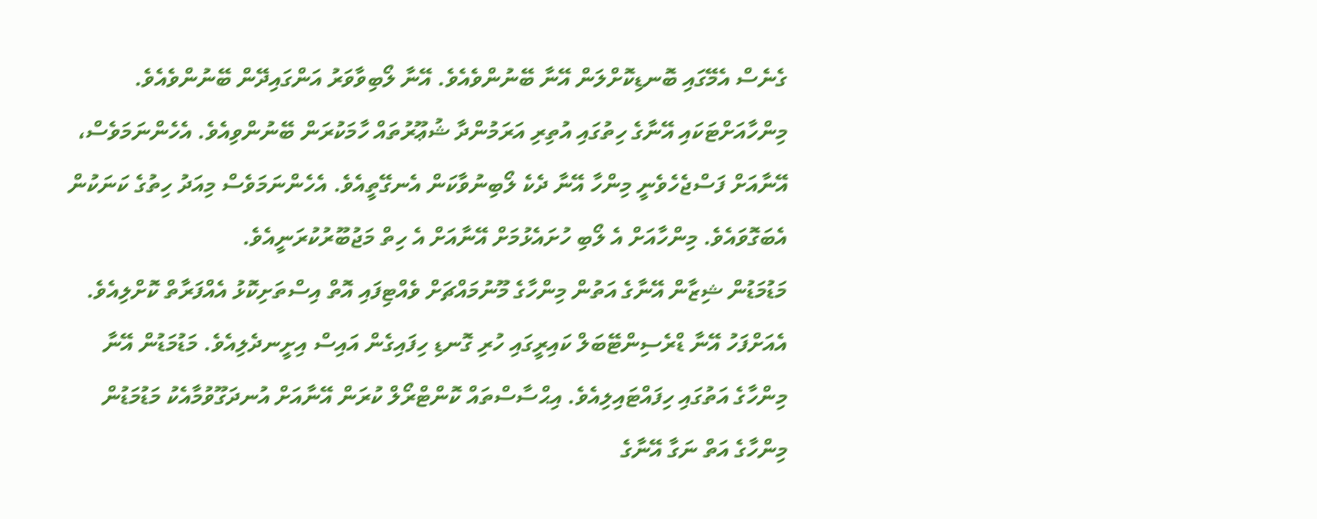ގެނެސް އެމޭގައި ބޮނޑިކޮށްލަން އޭނާ ބޭނުންވެއެވެ. އޭނާ ލޯބިވާވަރު އަންގައިދޭން ބޭނުންވެއެވެ. މިންހާއަށްޓަކައި އޭނާގެ ހިތުގައި އުތިރި އަރަމުންދާ ޝުޢޫރުތައް ހާމަކުރަން ބޭނުންވިއެވެ. އެހެންނަމަވެސް، އޭނާއަށް ފަސްޖެހެވެނީ މިންހާ އޭނާ ދެކެ ލޯބިނުވާކަން އެނގޭތީއެވެ. އެހެންނަމަވެސް މިއަދު ހިތުގެ ކަނަކުން އެބަގޮވައެވެ. މިންހާއަށް އެ ލޯބި ހުށައެޅުމަށް އޭނާއަށް އެ ހިތް މަޖުބޫރުކުރަނީއެވެ.
މަޑުމަޑުން ޝިޒާން އޭނާގެ އަތުން މިންހާގެ މޫނުމައްޗަށް ވެއްޓިފައި އޮތް އިސްތަށިކޮޅު އެއްފަރާތް ކޮށްލިއެވެ. އެއަށްފަހު އޭނާ ޑްރެސިންޓޭބަލް ކައިރީގައި ހުރި ގޮނޑި ހިފައިގެން އައިސް އިށީނދެލިއެވެ. މަޑުމަޑުން އޭނާ މިންހާގެ އަތުގައި ހިފައްޓައިލިއެވެ. އިޙްސާސްތައް ކޮންޓްރޯލް ކުރަން އޭނާއަށް އުނދަގޫވުމާއެކު މަޑުމަޑުން މިންހާގެ އަތް ނަގާ އޭނާގެ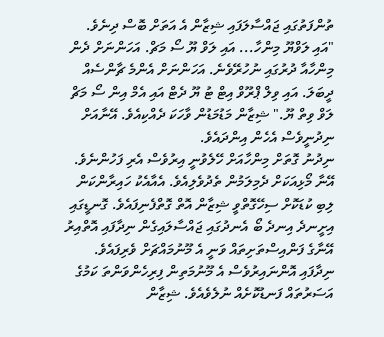ތުންފަތުގައި ޖައްސާލަފައި ޝިޒާން އެ އަތަށް ބޮސް ދިނެވެ.
"އައި ލަވްޔޫ މިންހާ... އައި ލަވް ޔޫ ސޯ މަޗް. އަހަންނަށް ދެން މިންހާއާ ދުރުގައި ނުހުރޭވެނެ. އަހަންނަށް އެންމެ ޗާންސެއް ދީބަލަ. އައި ވިލް ޕްރޫވް އިޓް ޓު ޔޫ ދެޓް އައި އެމް އިން ސޯ މަޗް ލަވް ވިތް ޔޫ." ޝިޒާން މަޑުމަޑުން ވާހަކަ ދެއްކިއެވެ. އޭނާއަށް ނިދުނީވެސް އެހެން އިންދައެވެ.
ނިދުނު ގޮތަށް މިންހާއަށް ހޭލެވުނީ އިރުވެސް އެރި ފަހުންނެވެ. އޭނާ މޯޅިއަކަށް ދެމިލަމުން ތެދުވެލިއެވެ. އެއާއެކު ހައިރާންކަން ލިބި ކުޑަކޮށް ސިހޭގޮތްވީ ޝިޒާން އޮތް ގޮތްފެނިފައެވެ. ގޮނޑީގައި އިށީނދެ އިނދެ ބޯ އެނދުގައި ޖައްސާލައިގެން ނިދާފައި އޮތްއިރު އޭނާގެ ފަންއިސްތަށިތައް ވަނީ އެ މޫނުމައްޗަށް ވެރިފައެވެ. ނިދާފައި އޮންނައިރުވެސް އެ މޫނުމަތިން ފިރިހެންވަންތަ ކަމުގެ އަސަރުތައް ފަނޑުކޮށެއް ނުލެވެއެވެ. ޝިޒާން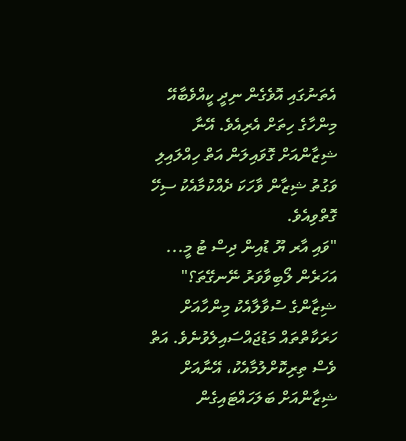އެތަނުގައި އޮވެގެން ނިދީ ކީއްވެބާއޭ މިންހާގެ ހިތަށް އެރިއެވެ. އޭނާ ޝިޒާންއަށް ގޮވައިލަން އަތް ހިއްލައިލި ވަގުތު ޝިޒާން ވާހަކަ ދެއްކުމާއެކު ސިހޭ ގޮތްވިއެވެ.
"ވައި އާރ ޔޫ ޑުއިން ދިސް ޓު މީ... އަހަރެން ލޯބިވާވަރު ނޭނގޭތަ؟" ޝިޒާންގެ ސުވާލާއެކު މިންހާއަށް ހަރަކާތްތައް މަޑުޖައްސައިލެވުނެވެ. އަތް ވެސް ތިރިކޮށްލުމާއެކު، އޭނާއަށް ޝިޒާންއަށް ބަލަހައްޓައިގެން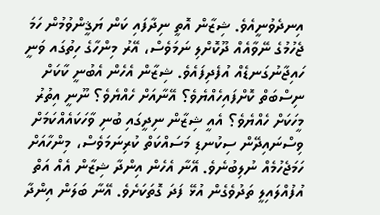އިނދެވުނީއެވެ. ޝިޒާން އޮތީ ނިދާފައި ކަން ޔަޤީންވުމުން ހަމަ ޖެހުމުގެ ނޭވާއެއް ދޫކޮށްލި ނަމަވެސް، އޭރު މިންހާގެ ހިތުގައ ވަނީ ހައިޖާނުގަނޑެއް އުފެދިފައެވެ. ޝިޒާން އެހެން އެބުނީ ކާކަށް ނިސްބަތް ކޮށްފައިހެއްޔެވެ؟ އޭނާއަށް ހެއްޔެވެ؟ ނޫނީ އިތުރު މީހަކަށް ހެއްޔެވެ؟ އެއީ ޝިޒާން ނިދީގައި ބުނި ވާހަކައެއްކަމަށް ވިސްނައިދޭން ސިކުނޑި މަސައްކަތް ކުރިނަމަވެސް، މިންހާއަށް ހަމަޖެހުމެއް ނުލިބުނެވެ. އޭނާ އެހެން އިންދާ ޝިޒާން އެއް އަތް އުފުއްލައިލީ ތަދުވެގެން އުޅޭ ފަދަ ގޮތަކަށެވެ. އޭނާ ބަލަން އިންދާ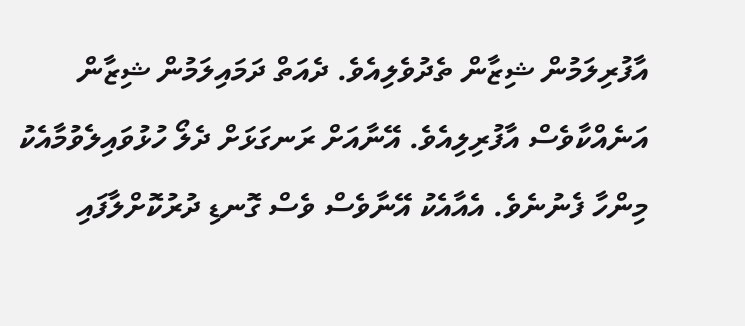އާފުރިލަމުން ޝިޒާން ތެދުވެލިއެވެ. ދެއަތް ދަމައިލަމުން ޝިޒާން އަނެއްކާވެސް އާފުރިލިއެވެ. އޭނާއަށް ރަނގަޅަށް ދެލޯ ހުޅުވައިލެވުމާއެކު މިންހާ ފެނުނެވެ. އެއާއެކު އޭނާވެސް ވެސް ގޮނޑި ދުރުކޮށްލާފައި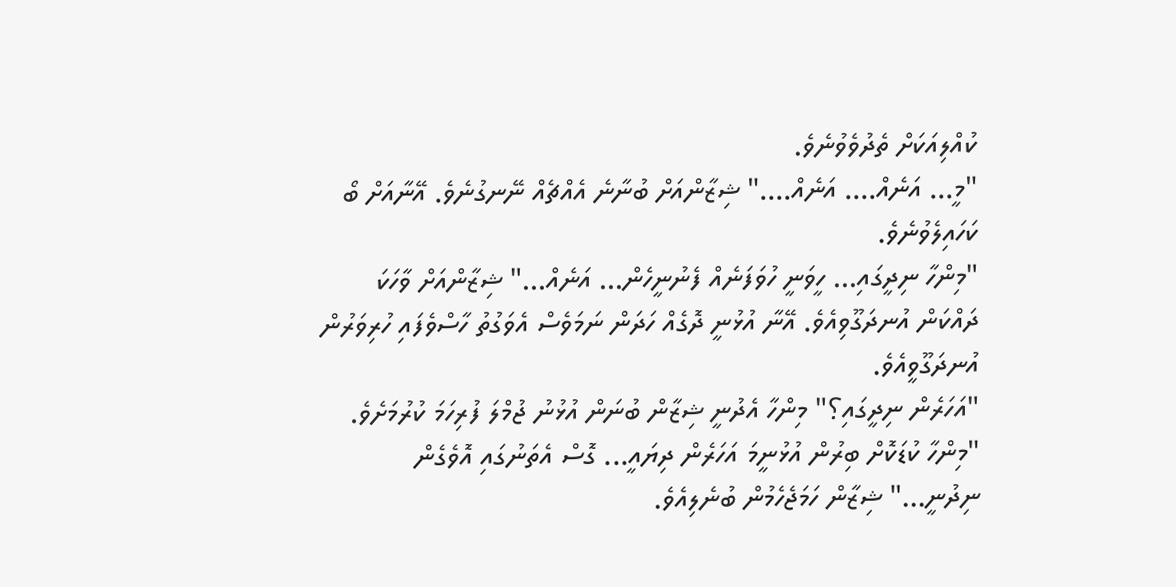ކުއްލިއަކަށް ތެދުވެވުނެވެ.
"މީ... އަނެއް.... އަނެއް...." ޝިޒާންއަށް ބުނާނެ އެއްޗެއް ނޭނގުނެވެ. އޭނާއަށް ބޯ ކަހައިލެވުނެވެ.
"މިންހާ ނިދީގައި... ހީވަނީ ހުވަފަނެއް ފެނުނީހެން... އަނެއް..." ޝިޒާންއަށް ވާހަކަ ދައްކަން އުނދަގޫވިއެވެ. އޭނާ އުޅުނީ ދޮގެއް ހަދަން ނަމަވެސް އެވަގުތު ހާސްވެފައި ހުރިވަރުން އުނދަގޫވީއެވެ.
"އަހަރެން ނިދީގައި؟" މިންހާ އެދުނީ ޝިޒާން ބުނަން އުޅުނު ޖުމްލަ ފުރިހަމަ ކުރުމަށެވެ.
"މިންހާ ކުޑަކޮށް ބިރުން އުޅުނީމަ އަހަރެން ދިޔައީ... ގޮސް އެތަނުގައި އޮވެގެން ނިދުނީ..." ޝިޒާން ހަމަޖެހެމުން ބުނެލިއެވެ.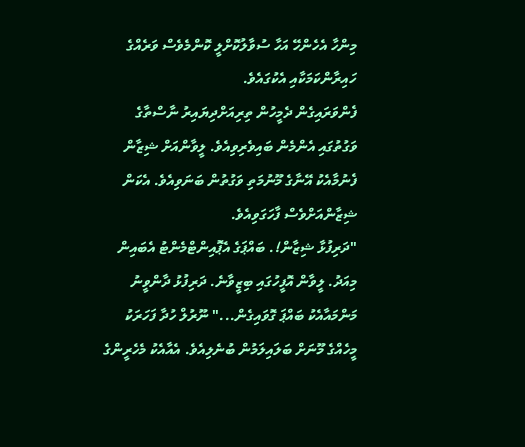މިންހާ އެހެންހޭ އަހާ ސުވާލުކޮށްލީ ކޮންމެވެސް ވަރެއްގެ ހައިރާންކަމަކާއި އެކުގައެވެ.
ފެންވަރައިގެން ދެމީހުން ތިރިއަށްދިޔައިރު ނާސްތާގެ ވަގުތުގައި އެންމެން ބައިވެރިވިއެވެ. ލީވާންއަށް ޝިޒާން ފެނުމާއެކު އޭނާގެ މޫނުމަތި ވަގުތުން ބަނަވިއެވެ. އެކަން ޝިޒާންއަށްވެސް ފާހަގަވިއެވެ.
"ދަރިފުޅާ ޝިޒާން!. ބައްޕަގެ އެޕޮއިންޓްމެންޓު އެބައިން މިއަދު. ލީވާން އޮފީހުގައި ބިޒީވާނެ. ދަރިފުޅު ދާންވީނު މަންމައާއެކު ބައްޕަ ގޮވައިގެން..." ނޫރުލް ހުދާ ފަހަރަކު މީހެއްގެ މޫނަށް ބަލައިލަމުން ބުނެލިއެވެ. އެއާއެކު މެހެރީންގެ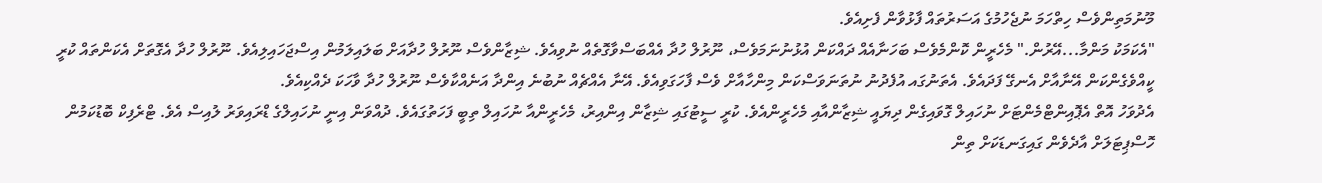މޫނުމަތިންވެސް ހިތްހަމަ ނުޖެހުމުގެ އަސަރުތައް ފާޅުވާން ފެށިއެވެ.
"އެކަމަކު މަންމާ...އޭރުން." މެހެރީން ކޮންމެވެސް ބަހަނާއެއް ދައްކަން އުޅުނުނަމަވެސް، ނޫރުލް ހުދާ އެއްބަސްވާގޮތެއް ނުވިއެވެ. ޝިޒާންވެސް ނޫރުލް ހުދާއަށް ބަލައިލަމުން އިސްޖަހައިލިއެވެ. ނޫރުލް ހުދާ އެގޮތަށް އެކަންތައް ކުރީ ކީއްވެގެންކަން އޭނާއާށް އެނގޭ ފަދައެވެ. އެތަނުގައ އުފެދުނު ނުތަނަވަސްކަން މިންހާއާށް ވެސް ފާހަގަވިއެވެ. އޭނާ އެއްޗެއް ނުބުނެ އިންދާ އަނެއްކާވެސް ނޫރުލް ހުދާ ވާހަކަ ދެއްކިއެވެ.
އެދުވަހު އޮތް އެޕޮއިންޓްމެންޓަށް ނުހައިލް ގޮވައިގެން ދިޔައީ ޝިޒާންއާއި މެހެރީންއެވެ. ކުރީ ސީޓުގައި ޝިޒާން އިންއިރު، މެހެރީންއާ ނުހައިލް ތިބީ ފަހަތުގައެވެ. ދުއްވަން އިނީ ނުހައިލްގެ ޑްރައިވަރު ލުއިސް އެވެ. ޓްރެފިކް ބޮޑުކަމުން ހޮސްޕިޓަލަށް އާދެވެން ގައިގަނޑަކަށް ތިން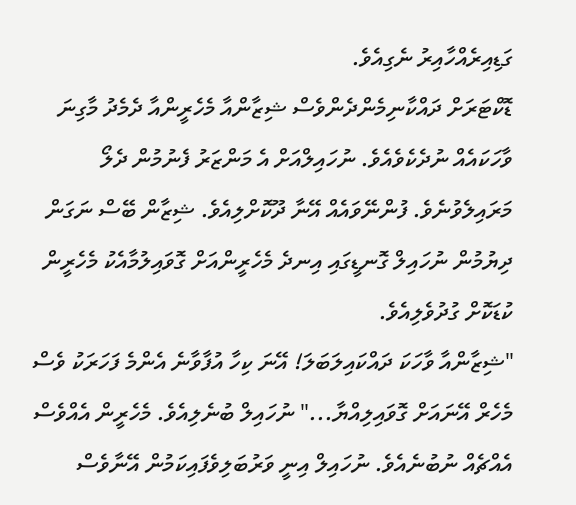ގަޑިއިރެއްހާއިރު ނެގިއެވެ.
ޑޮކްޓަރަށް ދައްކާނިމެންދެންވެސް ޝިޒާންއާ މެހެރީންއާ ދެމެދު މާގިނަ ވާހަކައެއް ނުދެކެވެއެވެ. ނުހައިލްއަށް އެ މަންޒަރު ފެނުމުން ދެލޯ މަރައިލެވުނެވެ. ފުންނޭވައެއް އޭނާ ދޫކޮށްލިއެވެ. ޝިޒާން ބޭސް ނަގަން ދިޔުމުން ނުހައިލް ގޮނޑީގައި އިނދެ މެހެރީންއަށް ގޮވައިލުމާއެކު މެހެރީން ކުޑަކޮށް ގުދުވެލިއެވެ.
"ޝިޒާންއާ ވާހަކަ ދައްކައިލަބަލަ! އޭނަ ކިހާ އުފާވާނެ އެންމެ ފަހަރަކު ވެސް މެހެރް އޭނައަށް ގޮވައިލިއްޔާ..." ނުހައިލް ބުނެލިއެވެ. މެހެރީން އެއްވެސް އެއްޗެއް ނުބުނެއެވެ. ނުހައިލް އިނީ ވަރުބަލިވެފައިކަމުން އޭނާވެސް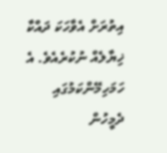އިތުރަށް އެވާހަކަ ދައްކާ ޚިޔާލެއް ނުކުރެއެވެ. އެ ހަމަހިމޭންކަމުގައި ދެމީހުން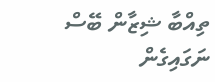ތިއްބާ ޝިޒާން ބޭސް ނަގައިގެން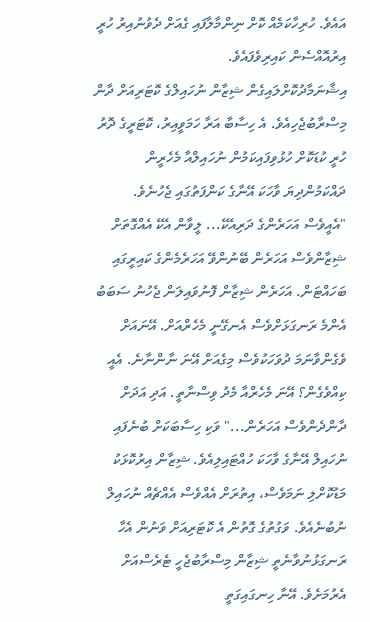އައެވެ. ހުރިހާކަމެއް ކޮށް ނިންމާލާފައި ގެއަށް ދެވުނުއިރު ހުރީ އިރުއޮއްސެން ކައިރިވެފައެވެ.
އިޝާނަމާދުކޮށްލައިގެން ޝިޒާން ނުހައިލްގެ ކޮޓަރިއަށް ދާން މިސްރާބުޖެހިއެވެ. އެ ހިސާބާ އަރާ ހަމަވީއިރު، ކޮޓަރީގެ ދޮރު ހުރީ ކުޑަކޮށް ހުޅުވިފައިކަމުން ނުހައިލްއާ މެހެރީން ދައްކަމުންދިޔަ ވާހަކަ އޭނާގެ ކަންފަތުގައި ޖެހުނެވެ.
"އެއީވެސް އަހަރެންގެ ދަރިއެކޭ... ލީވާން އެކޭ އެއްގޮތަށް ޝިޒާންވެސް އަހަރެން ބޭނުންވޭ އަހަރެމެންގެ ކައިރީގައި ބަހައްޓަން. އަހަރެން ޝިޒާން ފޮނުވައިލަން ޖެހުނު ސަބަބު އެންމެ ރަނގަޅަށްވެސް އެނގޭނީ މެހެރްއަށް. އޭނައަށް ވެގެންވާނަމަ ދުވަހަކުވެސް މިގެއަށް އޭނަ ނާންނާނެ. އެއީ ކިއްވެގެން؟ އޭނަ މެހެރްއާ މެދު ވިސްނާތީ. އަދި އަދަށް ދާންދެންވެސް އަހަރެން..." ވަކި ހިސާބަކަށް ބުނެފައި ނުހައިލް އޭނާގެ ވާހަކަ ހުއްޓައިލިއެވެ. ޝިޒާން އިރުކޮޅަކު މަޑުކޮށްލި ނަމަވެސް، އިތުރަށް އެއްވެސް އެއްޗެއް ނުހައިލް ނުބުނެއެވެ. ވަގުތުގެ ގޮތުން އެ ކޮޓަރިއަށް ވަނުން އެހާ ރަނގަޅުނުވާނެތީ ޝިޒާން މިސްރާބުޖެހީ ޓެރެސްއަށް އެރުމަށެވެ. އޭނާ ހިނގައިގަތީ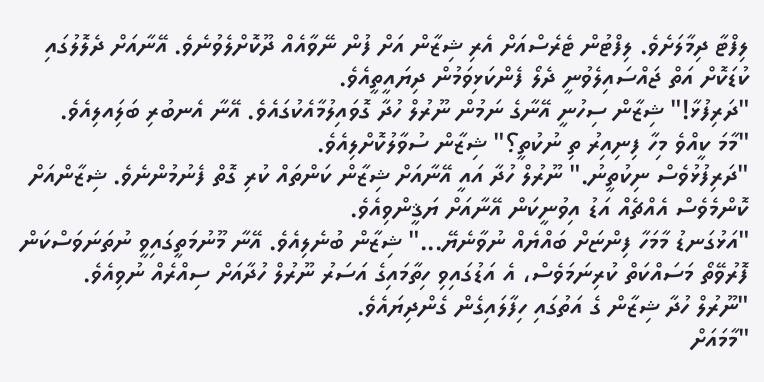ލިފްޓާ ދިމާލަށެވެ. ލިފްޓުން ޓެރެސްއަށް އެރި ޝިޒާން އަށް ފުން ނޭވާއެއް ދޫކޮށްލެވުނެވެ. އޭނާއަށް ދެލޮލުގައި ކުޑަކޮށް އަތް ޖައްސައިލެވުނީ ދެލޯ ފެންކަޅިވަމުން ދިޔައީތީއެވެ.
"ދަރިފުޅާ!" ޝިޒާން ސިހުނީ އޭނާގެ ނަމުން ނޫރުލް ހުދާ ގޮވައިލުމާއެކުގައެވެ. އޭނާ އެނބުރި ބަލަިއލިއެވެ.
"މާމަ ކީއްވެ މިހާ ފިނިއިރު ތި ނުކުތީ؟" ޝިޒާން ސުވާލުކޮށްލިއެވެ.
"ދަރިފުޅުވެސް ނިކުތީނު." ނޫރުލް ހުދާ އައީ އޭނާއަށް ޝިޒާން ކަންތައް ކުރި ގޮތް ފެނުމުންނެވެ. ޝިޒާންއަށް ކޮންމެވެސް އެއްޗެއް އަޑު އިވުނީކަން އޭނާއަށް ޔަޤީންވިއެވެ.
"އަޅުގަނޑު މާމަހާ ފިންޏަށް ބައްޔެއް ނުވާނެޔޭ..." ޝިޒާން ބުނެލިއެވެ. އޭނާ މޫނުމަތީގައިވީ ނުތަނަވަސްކަން ފޮރުވޭތޯ މަސައްކަތް ކުރިނަމަވެސް، އެ އަޑުގައިވި ހިތާމައިގެ އަސަރު ނޫރުލް ހުދާއަށް ސިއްރެއް ނުވިއެވެ.
"ނޫރުލް ހުދާ ޝިޒާން ގެ އަތުގައި ހިފާލައިގެން ގެންދިޔައެވެ.
"މާމައަށް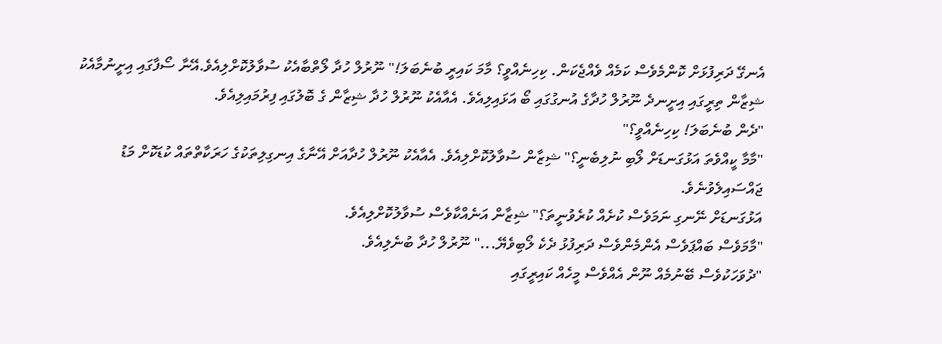އެނގޭ ދަރިފުޅަށް ކޮންމެވެސް ކަމެއް ވެއްޖެކަން. ކިހިނެއްވީ؟ މާމަ ކައިރީ ބުނެބަލަ!" ނޫރުލް ހުދާ ލޯތްބާއެކު ސުވާލުކޮށްލިއެވެ.އޭނާ ސޯފާގައި އިށީނުމާއެކު ޝިޒާން ތިރީގައި އިށީނދެ ނޫރުލް ހުދާގެ އުނގުގައި ބޯ އަޅައިލިއެވެ. އެއާއެކު ނޫރުލް ހުދާ ޝިޒާން ގެ ބޮލުގައި ފިރުމައިލިއެވެ.
"ދެން ބުނެބަލަ! ކިހިނެއްވީ؟"
"މާމާ ކީއްވެތަ އަޅުގަނޑަށް ލޯބި ނުލިބެނީ؟" ޝިޒާން ސުވާލުކޮށްލިއެވެ. އެއާއެކު ނޫރުލް ހުދާއަށް އޭނާގެ އިނގިލިތަކުގެ ހަރަކާތްތައް ކުޑަކޮށް މަޑު ޖައްސައިލެވުނެވެ.
އަޅުގަނޑަށް ނޭނގި ނަމަވެސް ކުށެއް ކުރެވުނީތަ؟" ޝިޒާން އަނެއްކާވެސް ސުވާލުކޮށްލިއެވެ.
"މާމަވެސް ބައްޕަވެސް އެންމެންވެސް ދަރިފުޅު ދެކެ ލޯބިވެޔޭ..." ނޫރުލް ހުދާ ބުނެލިއެވެ.
"ދުވަހަކުވެސް ބޭނުމެއް ނޫން އެއްވެސް މީހެއް ކައިރީގައި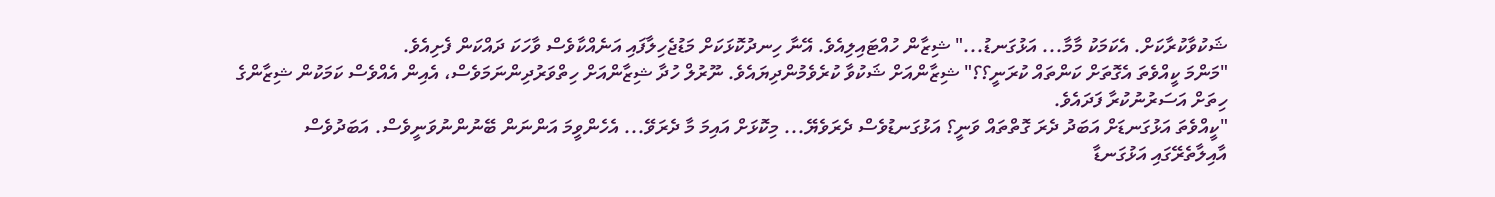ޝަކުވާކުރާކަށް. އެކަމަކު މާމާ... އަޅުގަނޑު..." ޝިޒާން ހުއްޓައިލިއެވެ. އޭނާ ހިނދުކޮޅަކަށް މަޑުޖެހިލާފައި އަނެއްކާވެސް ވާހަކަ ދައްކަން ފެށިއެވެ.
"މަންމަ ކީއްވެތަ އެގޮތަށް ކަންތައް ކުރަނީ؟؟" ޝިޒާންއަށް ޝަކުވާ ކުރެވެމުންދިޔައެވެ. ނޫރުލް ހުދާ ޝިޒާންއަށް ހިތްވަރުދިންނަމަވެސް، އެއިން އެއްވެސް ކަމަކުން ޝިޒާންގެ ހިތަށް އަސަރުނުކުރާ ފަދައެވެ.
"ކީއްވެތަ އަޅުގަނޑަށް އަބަދު ދެރަ ގޮތްތައް ވަނީ؟ އަޅުގަނޑުވެސް ދެރަވެޔޭ... މިކޮޅަށް އައިމަ މާ ދެރަވޭ... އެހެންވީމަ އަންނަން ބޭނުންނުވަނީވެސް. އަބަދުވެސް އާއިލާތެރޭގައި އަޅުގަނޑާ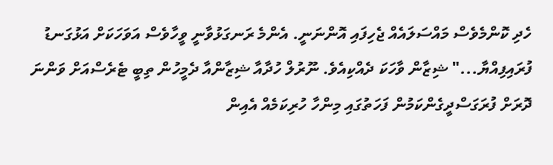ހެދި ކޮންމެވެސް މައްސަލައެއް ޖެހިފައި އޮންނަނީ. އެންމެ ރަނގަޅުވާނީ ވީހާވެސް އަވަހަކަށް އަޅުގަނޑު ފުރައިފިއްޔާ..." ޝިޒާން ވާހަކަ ދެއްކިއެވެ. ނޫރުލް ހުދާއާ ޝިޒާންއާ ދެމީހުން ތިބީ ޓެރެސްއަށް ވަންނަ ދޮރަށް ފުރަގަސްދީގެންކަމުން ފަހަތުގައި މިންހާ ހުރިކަމެއް އެއިން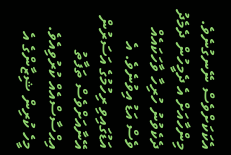އެކަކަށްވެސް ނޭނގުނެވެ. މިންހާއަށް އެ ދެމީހުން ދެމެދު ދެކެވުނު ހުރިހާ ވާހަކައެއް ވެސް އަޑު އިވުނެވެ. އެ އަޑުގައިވި ރިހުމުގެ އަސަރުން އޭނާއަށްވެސް ތަފާތު އިޙްސާސްއެއް ކުރުވިއެވެ. މީހެ ކުރިން ޝިޒާންގެ އެ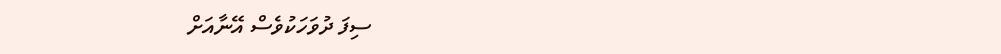ސިފަ ދުވަހަކުވެސް އޭނާއަށް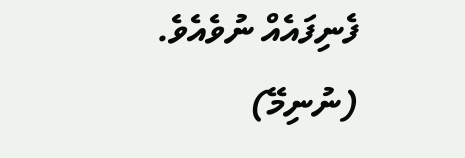ފެނިފައެއް ނުވެއެވެ.
(ނުނިމޭ)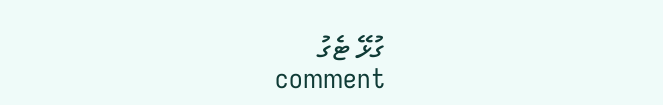ގުޅޭ ޓެގު
comment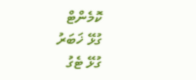ކޮމެންޓް
ގުޅޭ ޚަބަރު
ގުޅޭ ޓެގު